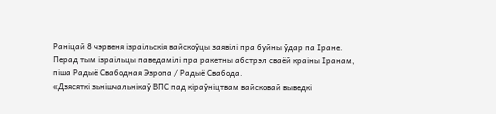Раніцай 8 чэрвеня ізраільскія вайскоўцы заявілі пра буйны ўдар па Іране. Перад тым ізраільцы паведамілі пра ракетны абстрэл сваёй краіны Іранам, піша Радыё Свабодная Эзропа / Радыё Свабода.
«Дзясяткі зьнішчальнікаў ВПС пад кіраўніцтвам вайсковай выведкі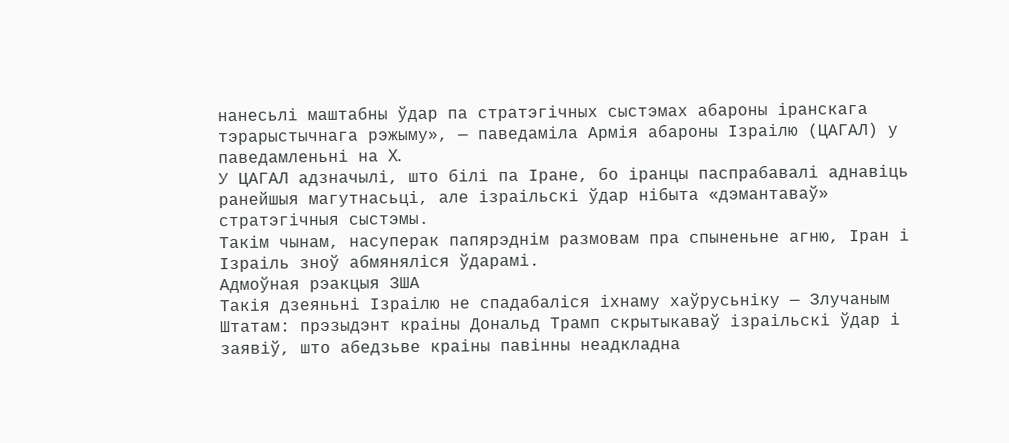нанесьлі маштабны ўдар па стратэгічных сыстэмах абароны іранскага тэрарыстычнага рэжыму», — паведаміла Армія абароны Ізраілю (ЦАГАЛ) у паведамленьні на X.
У ЦАГАЛ адзначылі, што білі па Іране, бо іранцы паспрабавалі аднавіць ранейшыя магутнасьці, але ізраільскі ўдар нібыта «дэмантаваў» стратэгічныя сыстэмы.
Такім чынам, насуперак папярэднім размовам пра спыненьне агню, Іран і Ізраіль зноў абмяняліся ўдарамі.
Адмоўная рэакцыя ЗША
Такія дзеяньні Ізраілю не спадабаліся іхнаму хаўрусьніку — Злучаным Штатам: прэзыдэнт краіны Дональд Трамп скрытыкаваў ізраільскі ўдар і заявіў, што абедзьве краіны павінны неадкладна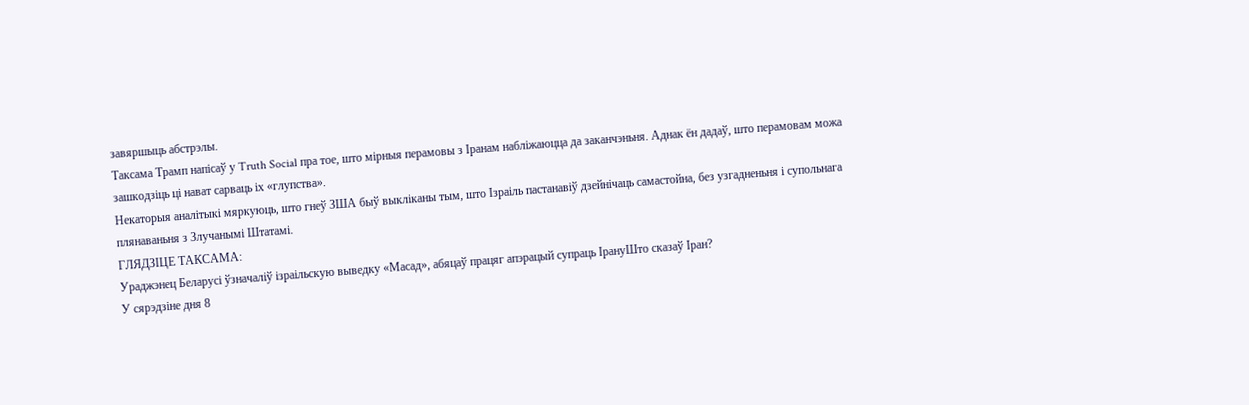завяршыць абстрэлы.
Таксама Трамп напісаў у Truth Social пра тое, што мірныя перамовы з Іранам набліжаюцца да заканчэньня. Аднак ён дадаў, што перамовам можа зашкодзіць ці нават сарваць іх «глупства».
Некаторыя аналітыкі мяркуюць, што гнеў ЗША быў выкліканы тым, што Ізраіль пастанавіў дзейнічаць самастойна, без узгадненьня і супольнага плянаваньня з Злучанымі Штатамі.
ГЛЯДЗІЦЕ ТАКСАМА:
Ураджэнец Беларусі ўзначаліў ізраільскую выведку «Масад», абяцаў працяг апэрацый супраць ІрануШто сказаў Іран?
У сярэдзіне дня 8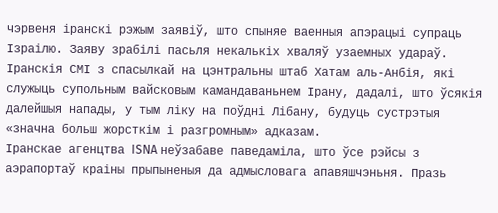чэрвеня іранскі рэжым заявіў, што спыняе ваенныя апэрацыі супраць Ізраілю. Заяву зрабілі пасьля некалькіх хваляў узаемных удараў. Іранскія СМІ з спасылкай на цэнтральны штаб Хатам аль-Анбія, які служыць супольным вайсковым камандаваньнем Ірану, дадалі, што ўсякія далейшыя напады, у тым ліку на поўдні Лібану, будуць сустрэтыя «значна больш жорсткім і разгромным» адказам.
Іранскае агенцтва ISNA неўзабаве паведаміла, што ўсе рэйсы з аэрапортаў краіны прыпыненыя да адмысловага апавяшчэньня. Празь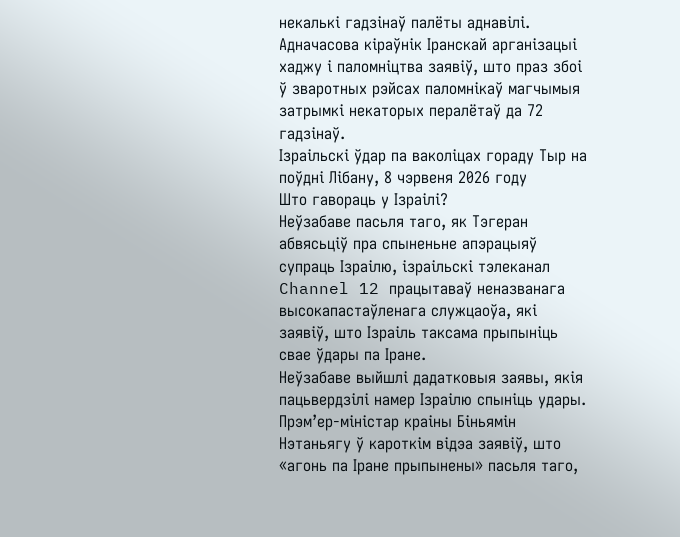некалькі гадзінаў палёты аднавілі. Адначасова кіраўнік Іранскай арганізацыі хаджу і паломніцтва заявіў, што праз збоі ў зваротных рэйсах паломнікаў магчымыя затрымкі некаторых пералётаў да 72 гадзінаў.
Ізраільскі ўдар па ваколіцах гораду Тыр на поўдні Лібану, 8 чэрвеня 2026 году
Што гавораць у Ізраілі?
Неўзабаве пасьля таго, як Тэгеран абвясьціў пра спыненьне апэрацыяў супраць Ізраілю, ізраільскі тэлеканал Channel 12 працытаваў неназванага высокапастаўленага служцаоўа, які заявіў, што Ізраіль таксама прыпыніць свае ўдары па Іране.
Неўзабаве выйшлі дадатковыя заявы, якія пацьвердзілі намер Ізраілю спыніць удары. Прэм’ер-міністар краіны Біньямін Нэтаньягу ў кароткім відэа заявіў, што «агонь па Іране прыпынены» пасьля таго,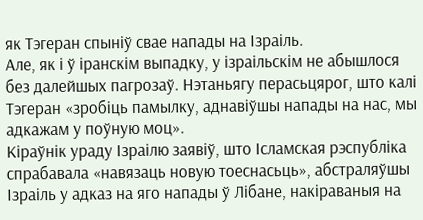як Тэгеран спыніў свае напады на Ізраіль.
Але, як і ў іранскім выпадку, у ізраільскім не абышлося без далейшых пагрозаў. Нэтаньягу перасьцярог, што калі Тэгеран «зробіць памылку, аднавіўшы напады на нас, мы адкажам у поўную моц».
Кіраўнік ураду Ізраілю заявіў, што Ісламская рэспубліка спрабавала «навязаць новую тоеснасьць», абстраляўшы Ізраіль у адказ на яго напады ў Лібане, накіраваныя на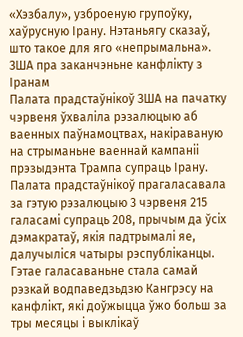«Хэзбалу», узброеную групоўку, хаўрусную Ірану. Нэтаньягу сказаў, што такое для яго «непрымальна».
ЗША пра заканчэньне канфлікту з Іранам
Палата прадстаўнікоў ЗША на пачатку чэрвеня ўхваліла рэзалюцыю аб ваенных паўнамоцтвах, накіраваную на стрыманьне ваеннай кампаніі прэзыдэнта Трампа супраць Ірану. Палата прадстаўнікоў прагаласавала за гэтую рэзалюцыю 3 чэрвеня 215 галасамі супраць 208, прычым да ўсіх дэмакратаў, якія падтрымалі яе, далучыліся чатыры рэспубліканцы.
Гэтае галасаваньне стала самай рэзкай водпаведзьдзю Кангрэсу на канфлікт, які доўжыцца ўжо больш за тры месяцы і выклікаў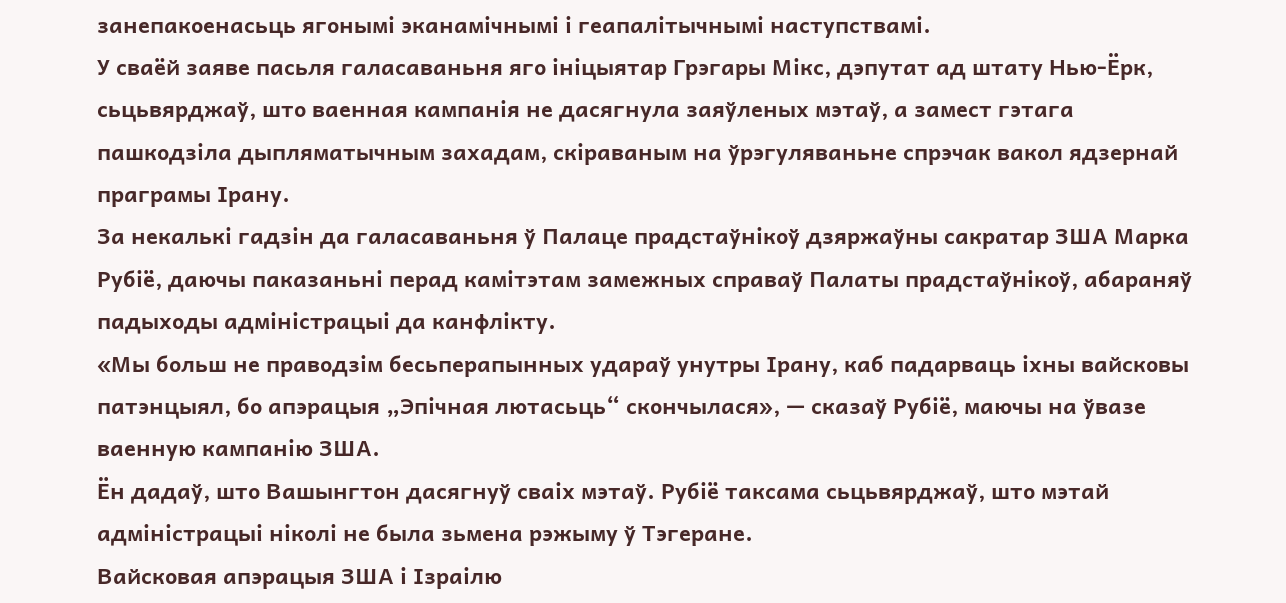занепакоенасьць ягонымі эканамічнымі і геапалітычнымі наступствамі.
У сваёй заяве пасьля галасаваньня яго ініцыятар Грэгары Мікс, дэпутат ад штату Нью-Ёрк, сьцьвярджаў, што ваенная кампанія не дасягнула заяўленых мэтаў, а замест гэтага пашкодзіла дыпляматычным захадам, скіраваным на ўрэгуляваньне спрэчак вакол ядзернай праграмы Ірану.
За некалькі гадзін да галасаваньня ў Палаце прадстаўнікоў дзяржаўны сакратар ЗША Марка Рубіё, даючы паказаньні перад камітэтам замежных справаў Палаты прадстаўнікоў, абараняў падыходы адміністрацыі да канфлікту.
«Мы больш не праводзім бесьперапынных удараў унутры Ірану, каб падарваць іхны вайсковы патэнцыял, бо апэрацыя „Эпічная лютасьць“ скончылася», — сказаў Рубіё, маючы на ўвазе ваенную кампанію ЗША.
Ён дадаў, што Вашынгтон дасягнуў сваіх мэтаў. Рубіё таксама сьцьвярджаў, што мэтай адміністрацыі ніколі не была зьмена рэжыму ў Тэгеране.
Вайсковая апэрацыя ЗША і Ізраілю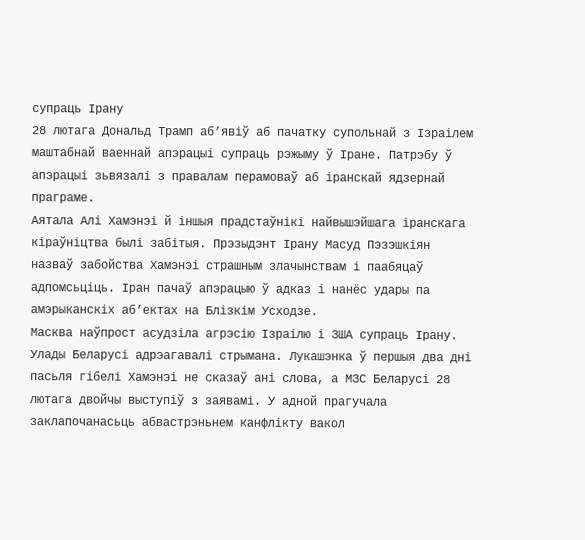супраць Ірану
28 лютага Дональд Трамп аб’явіў аб пачатку супольнай з Ізраілем маштабнай ваеннай апэрацыі супраць рэжыму ў Іране. Патрэбу ў апэрацыі зьвязалі з правалам перамоваў аб іранскай ядзернай праграме.
Аятала Алі Хамэнэі й іншыя прадстаўнікі найвышэйшага іранскага кіраўніцтва былі забітыя. Прэзыдэнт Ірану Масуд Пэзэшкіян назваў забойства Хамэнэі страшным злачынствам і паабяцаў адпомсьціць. Іран пачаў апэрацыю ў адказ і нанёс удары па амэрыканскіх аб’ектах на Блізкім Усходзе.
Масква наўпрост асудзіла агрэсію Ізраілю і ЗША супраць Ірану. Улады Беларусі адрэагавалі стрымана. Лукашэнка ў першыя два дні пасьля гібелі Хамэнэі не сказаў ані слова, а МЗС Беларусі 28 лютага двойчы выступіў з заявамі. У адной прагучала заклапочанасьць абвастрэньнем канфлікту вакол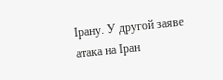Ірану. У другой заяве атака на Іран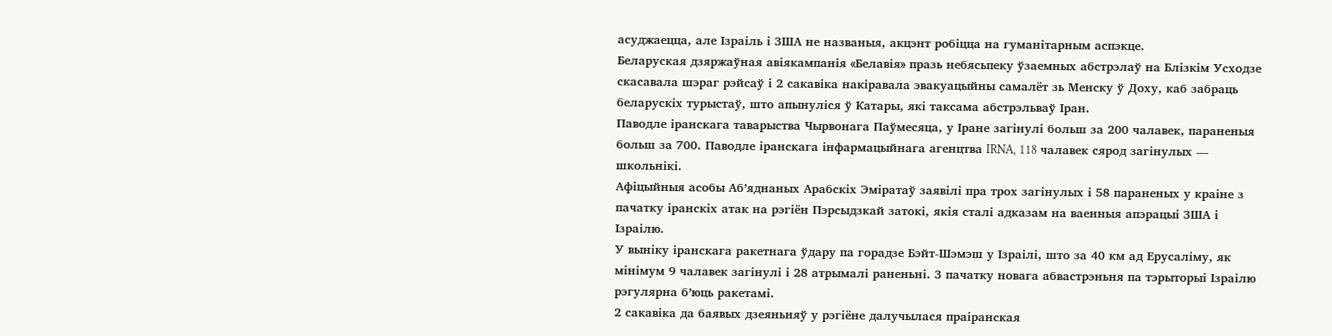асуджаецца, але Ізраіль і ЗША не названыя, акцэнт робіцца на гуманітарным аспэкце.
Беларуская дзяржаўная авіякампанія «Белавія» празь небясьпеку ўзаемных абстрэлаў на Блізкім Усходзе скасавала шэраг рэйсаў і 2 сакавіка накіравала эвакуацыйны самалёт зь Менску ў Доху, каб забраць беларускіх турыстаў, што апынуліся ў Катары, які таксама абстрэльваў Іран.
Паводле іранскага таварыства Чырвонага Паўмесяца, у Іране загінулі больш за 200 чалавек, параненыя больш за 700. Паводле іранскага інфармацыйнага агенцтва IRNA, 118 чалавек сярод загінулых — школьнікі.
Афіцыйныя асобы Аб’яднаных Арабскіх Эміратаў заявілі пра трох загінулых і 58 параненых у краіне з пачатку іранскіх атак на рэгіён Пэрсыдзкай затокі, якія сталі адказам на ваенныя апэрацыі ЗША і Ізраілю.
У выніку іранскага ракетнага ўдару па горадзе Бэйт-Шэмэш у Ізраілі, што за 40 км ад Ерусаліму, як мінімум 9 чалавек загінулі і 28 атрымалі раненьні. З пачатку новага абвастрэньня па тэрыторыі Ізраілю рэгулярна б’юць ракетамі.
2 сакавіка да баявых дзеяньняў у рэгіёне далучылася праіранская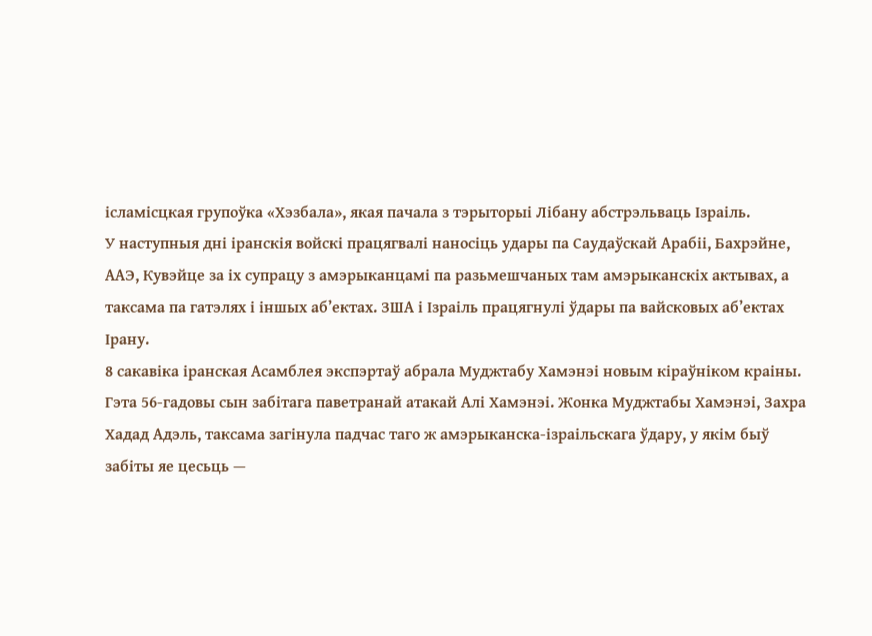ісламісцкая групоўка «Хэзбала», якая пачала з тэрыторыі Лібану абстрэльваць Ізраіль.
У наступныя дні іранскія войскі працягвалі наносіць удары па Саудаўскай Арабіі, Бахрэйне, ААЭ, Кувэйце за іх супрацу з амэрыканцамі па разьмешчаных там амэрыканскіх актывах, а таксама па гатэлях і іншых аб’ектах. ЗША і Ізраіль працягнулі ўдары па вайсковых аб’ектах Ірану.
8 сакавіка іранская Асамблея экспэртаў абрала Муджтабу Хамэнэі новым кіраўніком краіны. Гэта 56-гадовы сын забітага паветранай атакай Алі Хамэнэі. Жонка Муджтабы Хамэнэі, Захра Хадад Адэль, таксама загінула падчас таго ж амэрыканска-ізраільскага ўдару, у якім быў забіты яе цесьць —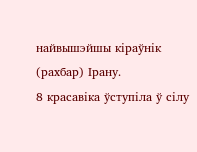найвышэйшы кіраўнік (рахбар) Ірану.
8 красавіка ўступіла ў сілу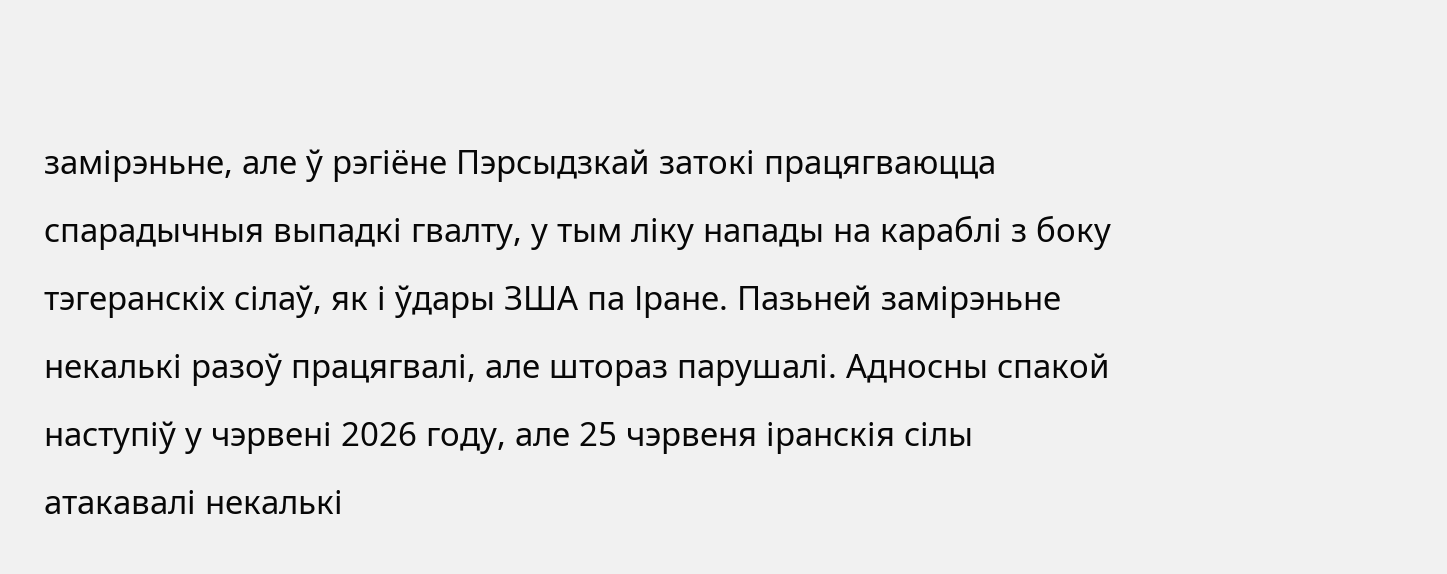замірэньне, але ў рэгіёне Пэрсыдзкай затокі працягваюцца спарадычныя выпадкі гвалту, у тым ліку напады на караблі з боку тэгеранскіх сілаў, як і ўдары ЗША па Іране. Пазьней замірэньне некалькі разоў працягвалі, але штораз парушалі. Адносны спакой наступіў у чэрвені 2026 году, але 25 чэрвеня іранскія сілы атакавалі некалькі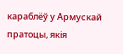караблёў у Армускай пратоцы, якія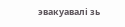эвакуавалі зь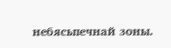небясьпечнай зоны.